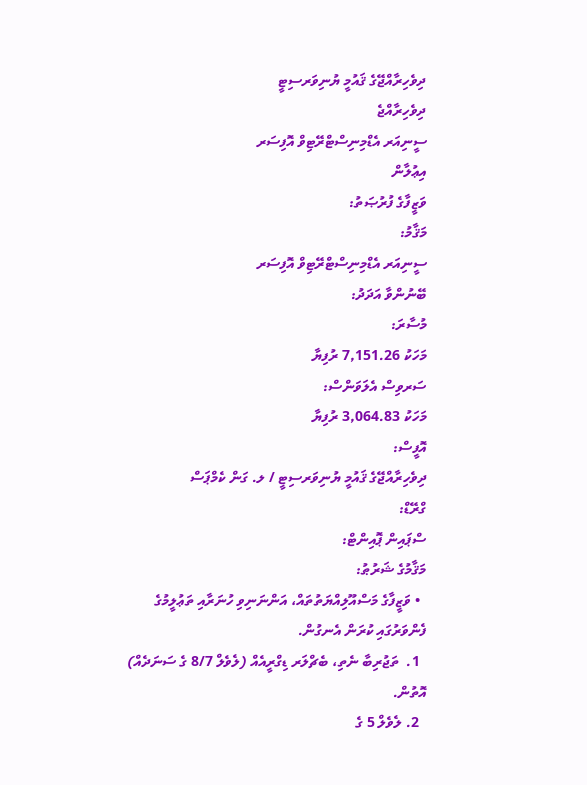ދިވެހިރާއްޖޭގެ ޤައުމީ ޔުނިވަރސިޓީ
ދިވެހިރާއްޖެ
ސީނިއަރ އެޑްމިނިސްޓްރޭޓިވް އޮފިސަރ
އިޢުލާން
ވަޒީފާގެ ފުރުޞަތު:
މަޤާމު:
ސީނިއަރ އެޑްމިނިސްޓްރޭޓިވް އޮފިސަރ
ބޭނުންވާ އަދަދު:
މުސާރަ:
މަހަކު 7,151.26 ރުފިޔާ
ސަރވިސް އެލަވަންސް:
މަހަކު 3,064.83 ރުފިޔާ
އޮފީސް:
ދިވެހިރާއްޖޭގެ ޤައުމީ ޔުނިވަރސިޓީ / ލ. ގަން ކެމްޕަސް
ގްރޭޑް:
ސްޕައިން ޕޮއިންޓް:
މަޤާމުގެ ޝަރުޠު:
  • ވަޒީފާގެ މަސްއޫލިއްޔަތުތައް، އަންނަނިވި ހުނަރާއި ތަޢުލީމުގެ ފެންވަރުގައި ކުރަން އެނގުން.
  1.  ތަޖުރިބާ ނެތި، ބެޗްލަރ ޑިގްރީއެއް (ލެވެލް 8/7 ގެ ސަނަދެއް) އޮތުން.
  2. ލެވެލް 5 ގެ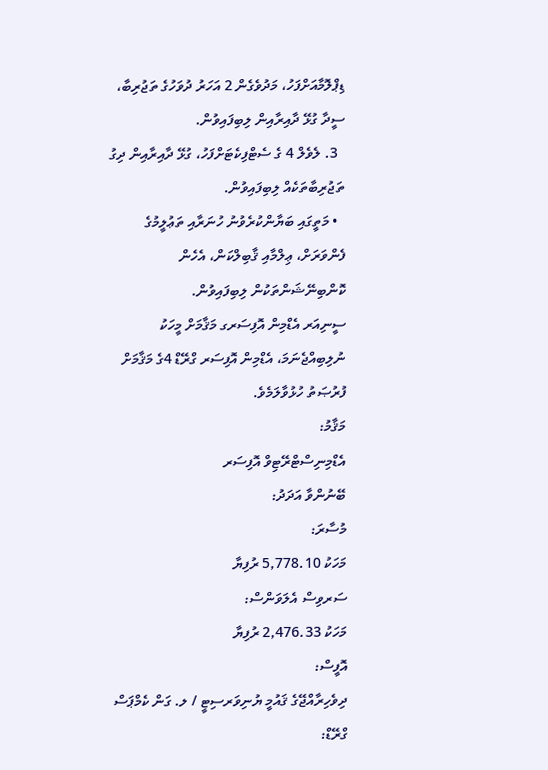ޑިޕްލޮމާއަށްފަހު، މަދުވެގެން 2 އަހަރު ދުވަހުގެ ތަޖުރިބާ، ސީދާ ގުޅޭ ދާއިރާއިން ލިބިފައިވުން.
  3. ލެވެލް 4 ގެ ސެޓްފިކެޓަށްފަހު، ގުޅޭ ދާއިރާއިން ދިގު ތަޖުރިބާތަކެއް ލިބިފައިވުން.
  • މަތީގައި ބަޔާންކުރެވުނު ހުނަރާއި ތަޢުލީމުގެ ފެންވަރަށް، ޢިލްމާއި ޤާބިލްކަން، އެހެން ކޮންބިނޭޝަންތަކުން ލިބިފައިވުން.
ސީނިއަރ އެޑްމިން އޮފިސަރގ މަޤާމަށް މީހަކު ނުލިބިއްޖެނަމަ، އެޑްމިން އޮފިސަރ ގްރޭޑް 4ގެ މަޤާމަށް ފުރުޞަތު ހުޅުވާލަމެވެ.
މަޤާމު:
އެޑްމިނިސްޓްރޭޓިވް އޮފިސަރ
ބޭނުންވާ އަދަދު:
މުސާރަ:
މަހަކު 5,778.10 ރުފިޔާ
ސަރވިސް އެލަވަންސް:
މަހަކު 2,476.33 ރުފިޔާ
އޮފީސް:
ދިވެހިރާއްޖޭގެ ޤައުމީ ޔުނިވަރސިޓީ / ލ. ގަން ކެމްޕަސް
ގްރޭޑް: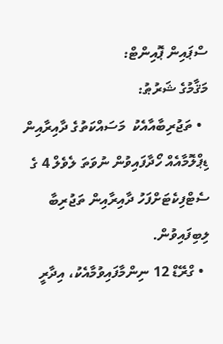ސްޕައިން ޕޮއިންޓް:
މަޤާމުގެ ޝަރުޠު:
  • ތަޖުރިބާއާއެކު  މަސައްކަތުގެ ދާއިރާއިން ޑިޕްލޮމާއެއް ހޯދާފައިވުން ނުވަތަ ލެވެލް 4 ގެ ސެޓްފިކެޓަށްފަހު ދާއިރާއިން ތަޖުރިބާ ލިބިފައިވުން.
  • ގްރޭޑް 12 ނިންމާފައިވުމާއެކު، އިދާރީ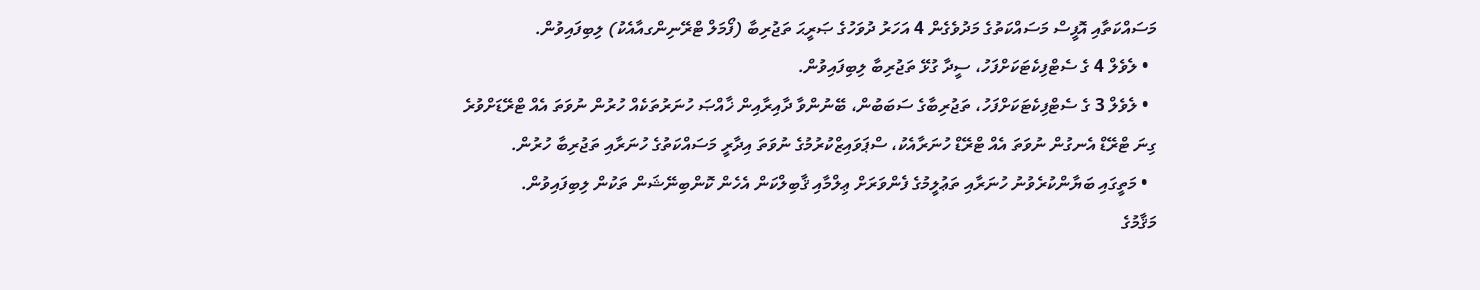މަސައްކަތާއި އޮފީސް މަސައްކަތުގެ މަދުވެގެން 4 އަހަރު ދުވަހުގެ ޞަރީޙަ ތަޖުރިބާ (ފޯމަލް ޓްރޭނިންގއާއެކު) ލިބިފައިވުން.
  • ލެވެލް 4 ގެ ސެޓްފިކެޓަކަށްފަހު، ސީދާ ގުޅޭ ތަޖުރިބާ ލިބިފައިވުން.
  • ލެވެލް 3 ގެ ސެޓްފިކެޓަކަށްފަހު، ތަޖުރިބާގެ ސަބަބުން، ބޭނުންވާ ދާއިރާއިން ޚާއްޞަ ހުނަރުތަކެއް ހުރުން ނުވަތަ އެއް ޓްރޭޑަށްވުރެ ގިނަ ޓްރޭޑް އެނގުން ނުވަތަ އެއް ޓްރޭޑް ހުނަރާއެކު، ސްޕަވައިޒްކުރުމުގެ ނުވަތަ އިދާރީ މަސައްކަތުގެ ހުނަރާއި ތަޖުރިބާ ހުރުން.
  • މަތީގައި ބަޔާންކުރެވުނު ހުނަރާއި ތަޢުލީމުގެ ފެންވަރަށް ޢިލްމާއި ޤާބިލްކަން އެހެން ކޮންބިނޭޝަން ތަކުން ލިބިފައިވުން.
މަޤާމުގެ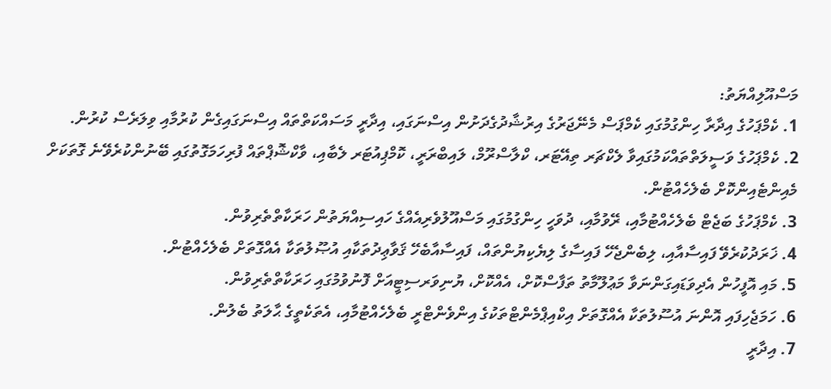މަސްއޫލިއްޔަތު:
1. ކެމްޕަހުގެ އިދާރާ ހިންގުމުގައި ކެމްޕަސް މެނޭޖަރުގެ އިރުޝާދުގެދަށުން އިސްނަގައި، އިދާރީ މަސައްކަތްތައް އިސްނަގައިގެން ކުރުމާއި ވިލަރެސް ކުރުން.
2. ކެމްޕަހުގެ ވަސީލަތްތައްކަމުގައިވާ ލެކްޗަރ ތިއޭޓަރ، ކްލާސްރޫމް، ލައިބްރަރީ، ކޮމްޕިއުޓަރ ލެބާއި، ވާކްޝޮޕްތައް ފުރިހަމަގޮތުގައި ބޭނުންކުރެވޭނެ ގޮތަކަށް މެއިންޓެއިންކޮށް ބެލެހެއްޓުން.
3. ކެމްޕަހުގެ ބަޖެޓް ބެލެހެއްޓުމާއި، ރޭވުމާއި، ދުވަހީ ހިންގުމުގައި މަސްއޫލުވެރިއެއްގެ ހައިސިއްޔަތުން ހަރަކާތްތެރިވުން.
4. ޚަރަދުކުރެވޭ ފައިސާއާއި، ލިބެންޖެހޭ ފައިސާގެ ލިޔެކިޔުންތައް، ފައިސާއާބެހޭ ޤަވާޢިދުތަކާއި އުޞޫލުތަކާ އެއްގޮތަށް ބެލެހެއްޓުން.
5. މައި އޮފީހުން އެދިވަޑައިގަންނަވާ މަޢުލޫމާތު ތަފާސްކޮށް، އެއްކޮށް، ޔުނިވަރސިޓީއަށް ފޮނުވުމުގައި ހަރަކާތްތެރިވުން.
6. ހަމަޖެހިފައި އޮންނަ އުސޫލުތަކާ އެއްގޮތަށް އިކްއިޕްމެންޓްތަކުގެ އިންވެންޓްރީ ބެލެހެއްޓުމާއި، އެތަކެތީގެ ޙާލަތު ބެލުން.
7. އިދާރީ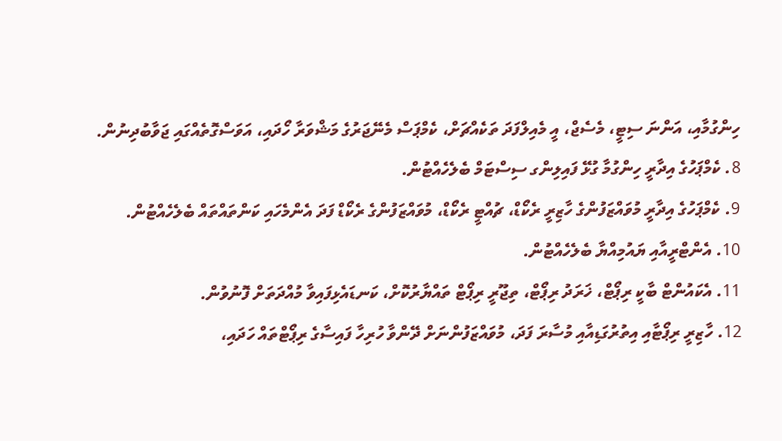ހިންގުމާއި، އަންނަ ސިޓީ، މެސެޖް، އީ މެއިލްފަދަ ތަކެއްޗަށް، ކެމްޕަސް މެނޭޖަރުގެ މަޝްވަރާ ހޯދައި، އަވަސްގޮތެއްގައި ޖަވާބުދިނުން.
8. ކެމްޕަހުގެ އިދާރީ ހިންގުމާ ގުޅޭ ފައިލިންގ ސިސްޓަމް ބެލެހެއްޓުން.
9. ކެމްޕަހުގެ އިދާރީ މުވައްޒަފުންގެ ހާޒިރީ ރެކޯޑް، ޗުއްޓީ ރެކޯޑް، މުވައްޒަފުންގެ ރެކޯޑް ފަދަ އެންމެހައި ކަންތައްތައް ބެލެހެއްޓުން.
10. އެންޓްރީއާއި ޔައުމިއްޔާ ބެލެހެއްޓުން.
11. އެކައުންޓް ބާކީ ރިޕޯޓް، ޚަރަދު ރިޕޯޓް، ތިޖޫރީ ރިޕޯޓް ތައްޔާރުކޮށް، ކަނޑައެޅިފައިވާ މުއްދަތަށް ފޮނުވުން.
12. ހާޒިރީ ރިޕޯޓާއި އިތުރުގަޑިއާއި މުސާރަ ފަދަ، މުވައްޒަފުންނަށް ދޭންވާ ހުރިހާ ފައިސާގެ ރިޕޯޓްތައް ހަދައި،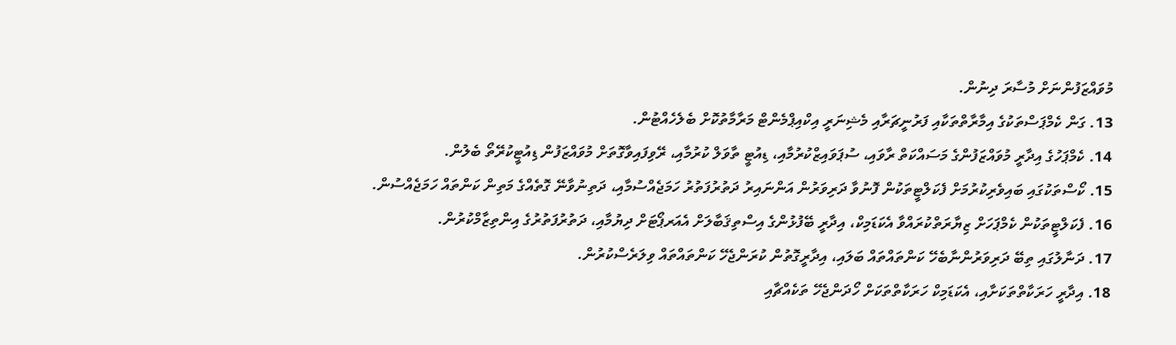މުވައްޒަފުންނަށް މުސާރަ ދިނުން.
13. ގަން ކެމްޕަސްތަކުގެ އިމާރާތްތަކާއި ފަރުނީޗަރާއި މެޝިނަރީ އިކްއިޕްމެންޓް މަރާމާތުކޮށް ބެލެހެއްޓުން.
14. ކެމްޕަހުގެ އިދާރީ މުވައްޒަފުންގެ މަސައްކަތް ރާވައި، ސުޕަވައިޒްކުރުމާއި، ޑިއުޓީ ތާވަލް ކުރުމާއި، ރޭވިފައިވާގޮތަށް މުވައްޒަފުން ޑިއުޓީކުރޭތޯ ބެލުން.
15. ކޯސްތަކުގައި ބައިވެރިކުރުމަށް ފެކަލްޓީތަކުން ފޮނުވާ ދަރިވަރުން އަންނައިރު ދަތުރުފަތުރު ހަމަޖެއްސުމާއި، ދަތިނުވާނޭ ގޮތެއްގެ މަތިން ކަންތައް ހަމަޖެއްސުން.
16. ފެކަލްޓީތަކުން ކެމްޕަހަށް ޒިޔާރަތްކުރައްވާ އެކަޑަމިކް، އިދާރީ ބޭފުޅުންގެ އިސްތިޤަބާލަށް އެއަރޕޯޓަށް ދިޔުމާއި، ދަތުރުފަތުރުގެ އިންތިޒާމްކުރުން.
17. ދަނާލުގައި ތިބޭ ދަރިވަރުންނާބެހޭ ކަންތައްތައް ބަލައި، އިދާރީގޮތުން ކުރަންޖެހޭ ކަންތައްތައް ވިލަރެސްކުރުން.
18. އިދާރީ ހަރަކާތްތަކަށާއި، އެކަޑަމިކް ހަރަކާތްތަކަށް ހޯދަންޖެހޭ ތަކެއްޗާއި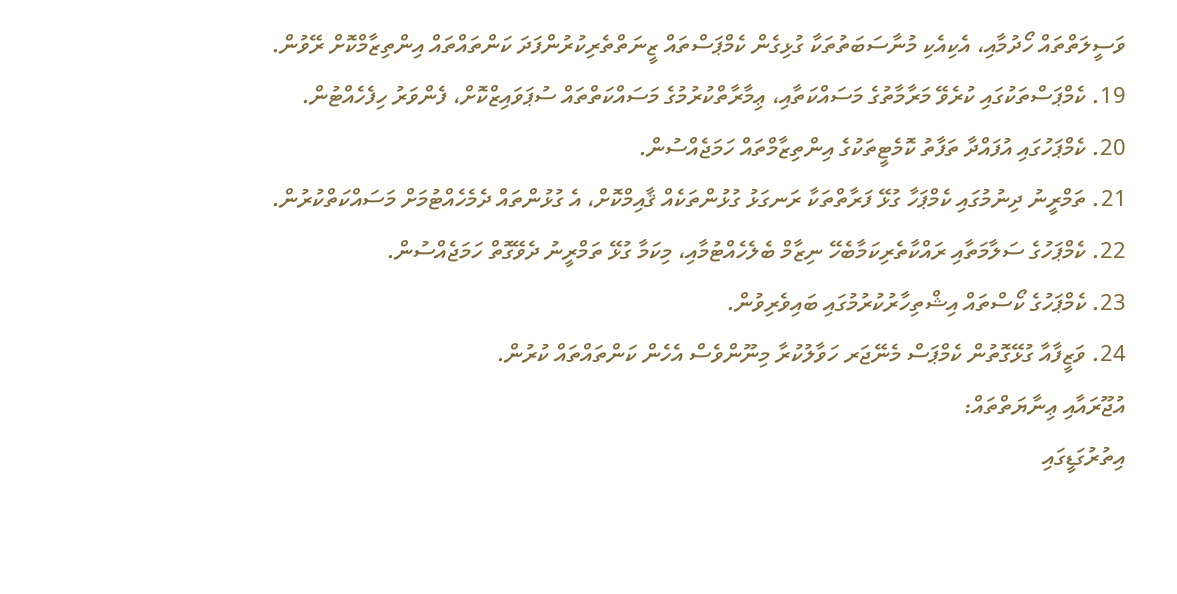ވަސީލަތްތައް ހޯދުމާއި، އެކިއެކި މުނާސަބަތުތަކާ ގުޅިގެން ކެމްޕަސްތައް ޒީނަތްތެރިކުރުންފަދަ ކަންތައްތައް އިންތިޒާމްކޮށް ރޭވުން.
19. ކެމްޕަސްތަކުގައި ކުރެވޭ މަރާމާތުގެ މަސައްކަތާއި، ޢިމާރާތްކުރުމުގެ މަސައްކަތްތައް ސުޕަވައިޒްކޮށް، ފެންވަރު ހިފެހެއްޓުން.
20. ކެމްޕަހުގައި އުފައްދާ ތަފާތު ކޮމެޓީތަކުގެ އިންތިޒާމްތައް ހަމަޖެއްސުން.
21. ތަމްރީނު ދިނުމުގައި ކެމްޕަހާ ގުޅޭ ފަރާތްތަކާ ރަނގަޅު ގުޅުންތަކެއް ޤާއިމްކޮށް، އެ ގުޅުންތައް ދެމެހެއްޓުމަށް މަސައްކަތްކުރުން.
22. ކެމްޕަހުގެ ސަލާމަތާއި ރައްކާތެރިކަމާބެހޭ ނިޒާމް ބެލެހެއްޓުމާއި، މިކަމާ ގުޅޭ ތަމްރީނު ދެވޭގޮތް ހަމަޖެއްސުން.
23. ކެމްޕަހުގެ ކޯސްތައް އިޝްތިހާރުކުރުމުގައި ބައިވެރިވުން.
24. ވަޒީފާއާ ގުޅޭގޮތުން ކެމްޕަސް މެނޭޖަރ ހަވާލުކުރާ މިނޫންވެސް އެހެން ކަންތައްތައް ކުރުން.
އުޖޫރައާއި ޢިނާޔަތްތައް:
އިތުރުގަޑީގައި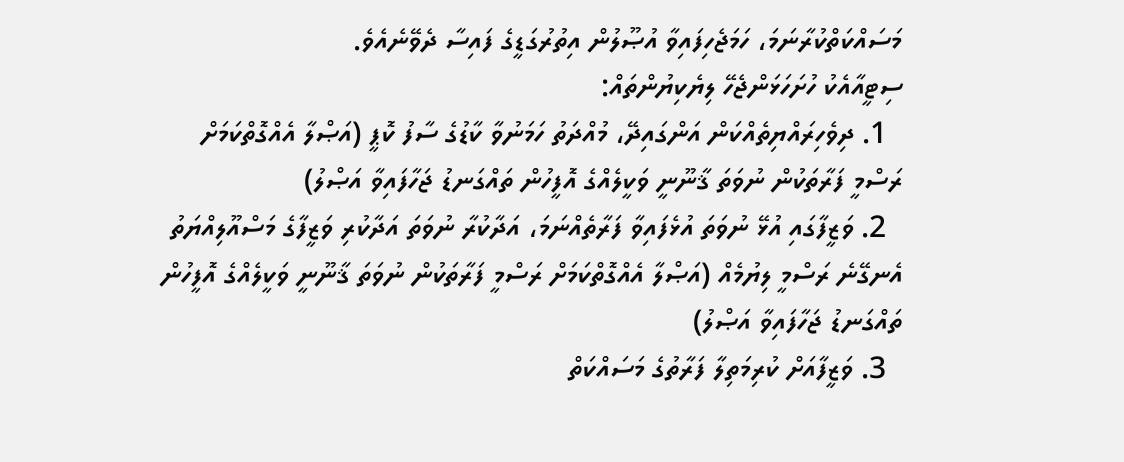މަސައްކަތްކުރާނަމަ، ހަމަޖެހިފައިވާ އުޞޫލުން އިތުރުގަޑީގެ ފައިސާ ދެވޭނެއެވެ.
ސިޓީއާއެކު ހުށަހަޅަންޖެހޭ ލިޔެކިޔުންތައް:
  1. ދިވެހިރައްޔިތެއްކަން އަންގައިދޭ، މުއްދަތު ހަމަނުވާ ކާޑުގެ ސާފު ކޮޕީ (އަޞްލާ އެއްގޮތްކަމަށް ރަސްމީ ފަރާތަކުން ނުވަތަ ޤާނޫނީ ވަކީލެއްގެ އޮފީހުން ތައްގަނޑު ޖަހާފައިވާ އަޞްލު)
  2. ވަޒީފާގައި އުޅޭ ނުވަތަ އުޅެފައިވާ ފަރާތެއްނަމަ، އަދާކުރާ ނުވަތަ އަދާކުރި ވަޒީފާގެ މަސްއޫލިއްޔަތު އެނގޭނެ ރަސްމީ ލިޔުމެއް (އަޞްލާ އެއްގޮތްކަމަށް ރަސްމީ ފަރާތަކުން ނުވަތަ ޤާނޫނީ ވަކީލެއްގެ އޮފީހުން ތައްގަނޑު ޖަހާފައިވާ އަޞްލު)
  3. ވަޒީފާއަށް ކުރިމަތިލާ ފަރާތުގެ މަސައްކަތް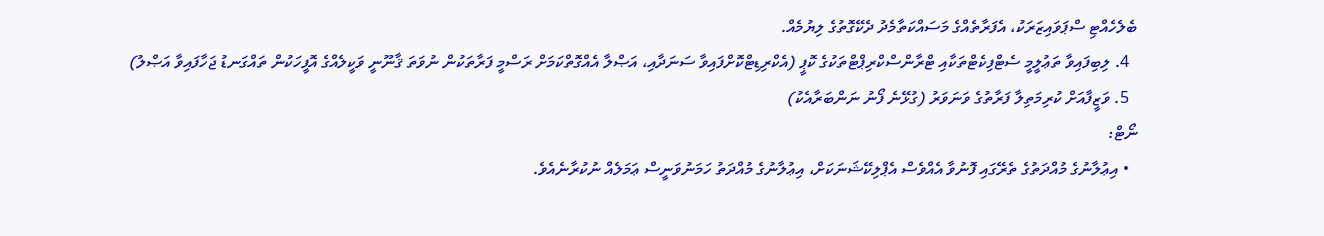ބެލެހެއްޓި ސްޕަވައިޒަރަކު، އެފަރާތެއްގެ މަސައްކަތާމެދު ދެކޭގޮތުގެ ލިޔުމެއް.
  4. ލިބިފައިވާ ތަޢުލީމީ ސެޓްފިކެޓްތަކާއި ޓްރާންސްކްރިޕްޓްތަކުގެ ކޮޕީ (އެކްރިޑިޓްކޮށްފައިވާ ސަނަދާއި، އަޞްލާ އެއްގޮތްކަމަށް ރަސްމީ ފަރާތަކުން ނުވަތަ ޤާނޫނީ ވަކީލެއްގެ އޮފީހަކުން ތައްގަނޑު ޖަހާފައިވާ އަޞްލު)
  5. ވަޒީފާއަށް ކުރިމަތިލާ ފަރާތުގެ ވަނަވަރު (ގުޅޭނެ ފޯނު ނަންބަރާއެކު)
ނޯޓް:
  • އިޢުލާނުގެ މުއްދަތުގެ ތެރޭގައި ފޮނުވާ އެއްވެސް އެޕްލިކޭޝަނަކަށް، އިޢުލާނުގެ މުއްދަތު ހަމަނުވަނީސް ޢަމަލެއް ނުކުރާނެއެވެ.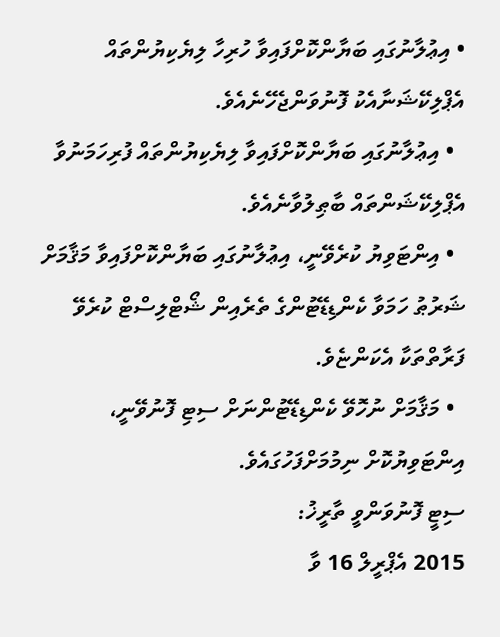• އިޢުލާނުގައި ބަޔާންކޮށްފައިވާ ހުރިހާ ލިޔެކިޔުންތައް އެޕްލިކޭޝަނާއެކު ފޮނުވަންޖެހޭނެއެވެ.
  • އިޢުލާނުގައި ބަޔާންކޮށްފައިވާ ލިޔެކިޔުންތައް ފުރިހަމަނުވާ އެޕްލިކޭޝަންތައް ބާޠިލުވާނެއެވެ.
  • އިންޓަވިޔު ކުރެވޭނީ، އިޢުލާނުގައި ބަޔާންކޮށްފައިވާ މަޤާމަށް ޝަރުޠު ހަމަވާ ކެންޑިޑޭޓުންގެ ތެރެއިން ޝޯޓްލިސްޓް ކުރެވޭ ފަރާތްތަކާ އެކަންޏެވެ.
  • މަޤާމަށް ނުހޮވޭ ކެންޑިޑޭޓުންނަށް ސިޓި ފޮނުވޭނީ، އިންޓަވިޔުކޮށް ނިމުމަށްފަހުގައެވެ.
ސިޓީ ފޮނުވަންވީ ތާރީޚު:
2015 އެޕްރީލް 16 ވާ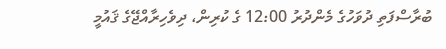ބުރާސްފަތި ދުވަހުގެ މެންދުރު 12:00 ގެ ކުރިން، ދިވެހިރާއްޖޭގެ ޤައުމީ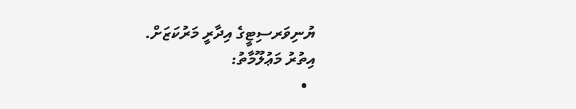ޔުނިވަރސިޓީގެ އިދާރީ މަރުކަޒަށް.
އިތުރު މަޢުލޫމާތު:
  •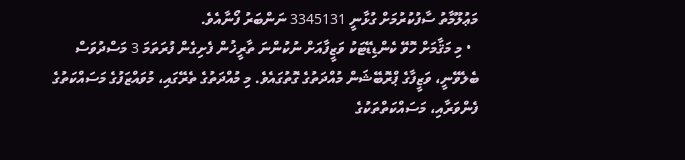މަޢުލޫމާތު ސާފުކުރުމަށް ގުޅާނީ 3345131 ނަންބަރު ފޯނާއެވެ.
  • މި މަޤާމަށް ހޮވޭ ކެންޑިޑޭޓަކު ވަޒީފާއަށް ނުކުންނަ ތާރީޚުން ފެށިގެން ފުރަތަމަ 3 މަސްދުވަސް ބެލެވޭނީ، ވަޒީފާގެ ޕްރޮބޭޝަން މުއްދަތުގެ ގޮތުގައެވެ. މި މުއްދަތުގެ ތެރޭގައި، މުވައްޒަފުގެ މަސައްކަތުގެ ފެންވަރާއި، މަސައްކަތްތަކުގެ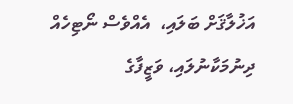އަޚުލާޤަށް ބަލައި،  އެއްވެސް ނޯޓިހެއް ދިނުމަކާނުލައި، ވަޒީފާގެ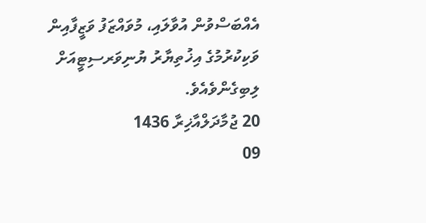އެއްބަސްވުން އުވާލައި، މުވައްޒަފު ވަޒީފާއިން ވަކިކުރުމުގެ އިޚުތިޔާރު ޔުނިވަރސިޓީއަށް ލިބިގެންވެއެވެ.
20 ޖުމާދަލްއާޚިރާ 1436
09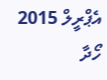އެޕްރީލް 2015
ހޯދާ